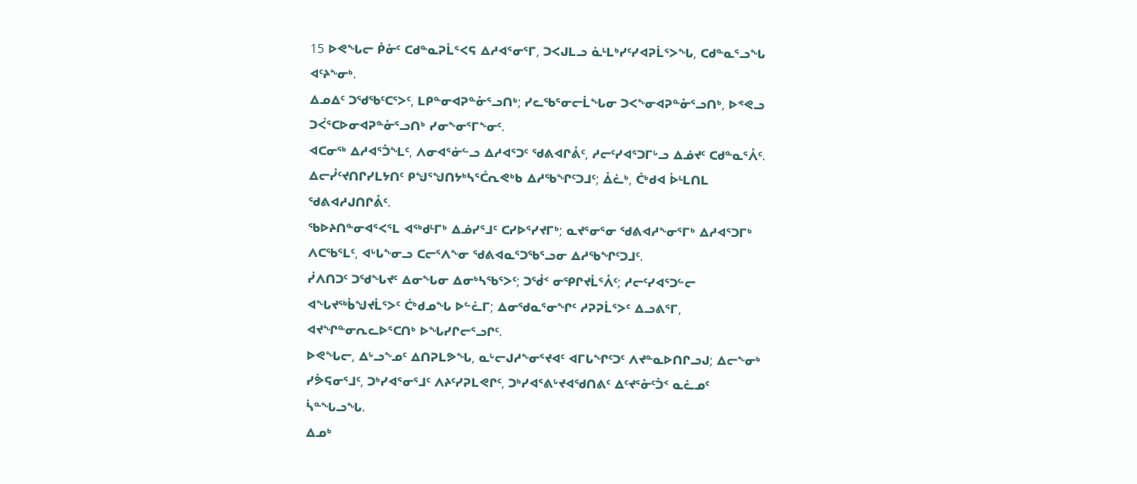15 ᐅᕙᖓᓕ ᑮᓁᑦ ᑕᑯᓐᓇᕈᒫᕐᐸᕋ ᐃᓱᐊᕐᓂᕐᒥ, ᑐᐸᒍᒪᓗ ᓈᒻᒪᒃᓯᑦᓯᐊᕈᒫᕐᐳᖓ, ᑕᑯᓐᓇᕐᓗᖓ ᐊᑦᔨᖕᓂᒃ.
ᐃᓄᐃᑦ ᑐᖁᖃᑦᑕᕐᐳᑦ, ᒪᑭᓐᓂᐊᕈᓐᓁᕐᓗᑎᒃ; ᓯᓚᖃᕐᓂᓕᒫᖓᓂ ᑐᐸᖕᓂᐊᕈᓐᓁᕐᓗᑎᒃ, ᐅᕝᕙᓗ ᑐᐹᕐᑕᐅᓂᐊᕈᓐᓁᕐᓗᑎᒃ ᓯᓂᖕᓂᕐᒥᖕᓂᑦ.
ᐊᑕᓂᖅ ᐃᓱᐊᕐᑑᖕᒪᑦ, ᐱᓂᐊᕐᓃᓪᓗ ᐃᓱᐊᕐᑐᑦ ᖁᕕᐊᒋᕔᑦ, ᓱᓕᑦᓯᐊᕐᑐᒥᒡᓗ ᐃᓅᔪᑦ ᑕᑯᓐᓇᕐᐰᑦ.
ᐃᓕᓮᑦᔪᑎᒋᓯᒪᔭᑎᑦ ᑭᖑᕐᖑᑎᔭᒃᓴᕐᑖᕆᕙᒃᑲ ᐃᓱᖃᖏᑦᑐᒧᑦ; ᐄᓛᒃ, ᑖᒃᑯᐊ ᐆᒻᒪᑎᒪ ᖁᕕᐊᓱᒍᑎᒋᕔᑦ.
ᖃᐅᔨᑎᓐᓂᐊᕐᐸᕐᒪ ᐊᖅᑯᒻᒥᒃ ᐃᓅᓯᕐᒧᑦ ᑕᓯᐅᕐᓯᔪᒥᒃ; ᓇᔪᕐᓂᕐᓂ ᖁᕕᐊᓱᖕᓂᕐᒥᒃ ᐃᓱᐊᕐᑐᒥᒃ ᐱᑕᖃᕐᒪᑦ, ᐊᒡᒐᖕᓂᓗ ᑕᓕᕐᐱᖕᓂ ᖁᕕᐊᓇᕐᑐᖃᕐᓗᓂ ᐃᓱᖃᖏᑦᑐᒧᑦ.
ᓰᐱᑎᑐᑦ ᑐᖁᖓᔪᑦ ᐃᓂᖓᓂ ᐃᓂᒃᓴᖃᕐᐳᑦ; ᑐᖂᑉ ᓂᕿᒋᔪᒫᕐᐰᑦ; ᓱᓕᑦᓯᐊᕐᑐᓪᓕ ᐊᖓᔪᖅᑳᖑᔪᒫᕐᐳᑦ ᑖᒃᑯᓄᖓ ᐅᓪᓛᒥ; ᐃᓂᖁᓇᕐᓂᖏᑦ ᓱᕈᕈᒫᕐᐳᑦ ᐃᓗᕕᕐᒥ, ᐊᔪᖏᓐᓂᕆᓚᐅᕐᑕᑎᒃ ᐅᖓᓯᒋᓕᕐᓗᒋᑦ.
ᐅᕙᖓᓕ, ᐃᒡᓗᖕᓄᑦ ᐃᑎᕈᒪᕗᖓ, ᓇᒡᓕᒍᓱᖕᓂᕐᔪᐊᑦ ᐊᒥᒐᖏᑦᑐᑦ ᐱᔪᓐᓇᐅᑎᒋᓗᒍ; ᐃᓕᖕᓂᒃ ᓯᕘᕋᓂᕐᒧᑦ, ᑐᒃᓯᐊᕐᓂᕐᒧᑦ ᐱᔨᑦᓯᕈᒪᕙᒋᑦ, ᑐᒃᓯᐊᕐᕕᒡᔪᐊᖁᑎᕕᑦ ᐃᑦᔪᕐᓁᑦᑑᑉ ᓇᓛᓄᑦ ᓵᓐᖓᓗᖓ.
ᐃᓄᒃ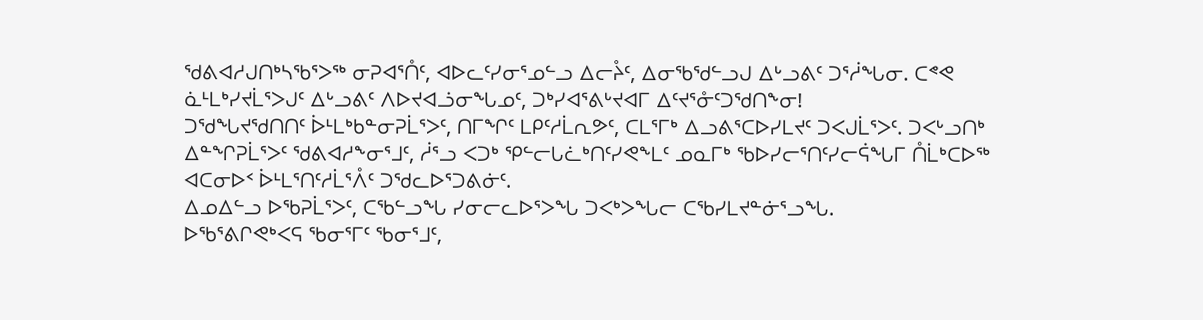ᖁᕕᐊᓱᒍᑎᒃᓴᖃᕐᐳᖅ ᓂᕈᐊᕐᑍᑦ, ᐊᐅᓚᑦᓯᓂᕐᓄᓪᓗ ᐃᓕᔧᑦ, ᐃᓂᖃᖁᓪᓗᒍ ᐃᒡᓗᕕᑦ ᑐᕐᓲᖓᓂ. ᑕᕝᕙ ᓈᒻᒪᒃᓯᔪᒫᕐᐳᒍᑦ ᐃᒡᓗᕕᑦ ᐱᐅᔪᐊᓘᓂᖓᓄᑦ, ᑐᒃᓯᐊᕐᕕᒡᔪᐊᒥ ᐃᑦᔪᕐᓁᑦᑐᖁᑎᖕᓂ!
ᑐᖁᖓᔪᖁᑎᑎᑦ ᐆᒻᒪᒃᑲᓐᓂᕈᒫᕐᐳᑦ, ᑎᒥᖏᑦ ᒪᑭᑦᓱᒫᕆᕗᑦ, ᑕᒪᕐᒥᒃ ᐃᓗᕕᕐᑕᐅᓯᒪᔪᑦ ᑐᐸᒍᒫᕐᐳᑦ. ᑐᐸᒡᓗᑎᒃ ᐃᓐᖏᕈᒫᕐᐳᑦ ᖁᕕᐊᓱᖕᓂᕐᒧᑦ, ᓲᕐᓗ ᐸᑐᒃ ᕿᓪᓕᒐᓛᒃᑎᑦᓯᕙᖕᒪᑦ ᓄᓇᒥᒃ ᖃᐅᓯᓕᕐᑎᑦᓯᓕᕌᖓᒥ ᑍᒫᒃᑕᐅᖅ ᐊᑕᓂᐅᑉ ᐆᒻᒪᕐᑎᑦᓱᒫᕐᐰᑦ ᑐᖁᓚᐅᕐᑐᕕᓃᑦ.
ᐃᓄᐃᓪᓗ ᐅᖃᕈᒫᕐᐳᑦ, ᑕᖃᓪᓗᖓ ᓯᓂᓕᓚᐅᕐᐳᖓ ᑐᐸᒃᐳᖓᓕ ᑕᖃᓯᒪᔪᓐᓃᕐᓗᖓ.
ᐅᖃᕐᕕᒋᕙᒃᐸᕋ ᖃᓂᕐᒥᑦ ᖃᓂᕐᒧᑦ,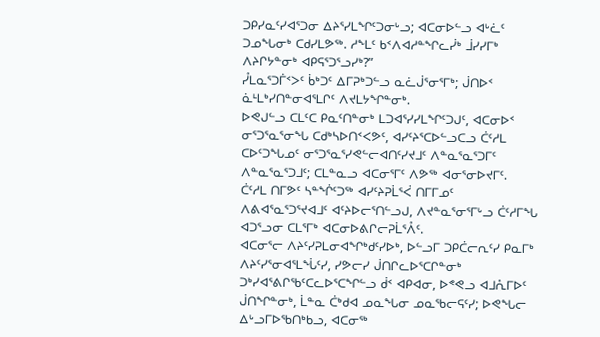ᑐᑭᓯᓇᑦᓯᐊᕐᑐᓂ ᐃᔨᕐᓯᒪᖏᑦᑐᓂᒡᓗ; ᐊᑕᓂᐅᓪᓗ ᐊᒡᓛᑦ ᑐᓄᖓᓂᒃ ᑕᑯᓯᒪᕗᖅ. ᓱᖕᒪᑦ ᑲᑉᐱᐊᓱᓐᖏᓚᓰᒃ ᒨᓯᓯᒥᒃ ᐱᔨᒋᔭᓐᓂᒃ ᐊᑭᕋᕐᑐᕐᓗᓯᒃ?”
ᓮᒪᓇᕐᑐᒦᑉᐳᑦ ᑳᒃᑐᑦ ᐃᒥᕈᒃᑐᓪᓗ ᓇᓛᒎᕐᓂᕐᒥᒃ; ᒎᑎᐅᑉ ᓈᒻᒪᒃᓯᑎᓐᓂᐊᕐᒪᒋᑦ ᐱᔪᒪᔭᖏᓐᓂᒃ.
ᐅᕙᒍᓪᓗ ᑕᒪᑦᑕ ᑭᓇᑦᑎᓐᓂᒃ ᒪᑐᐊᕐᓯᓯᒪᖏᑦᑐᒍᑦ, ᐊᑕᓂᐅᑉ ᓂᕐᑐᕐᓇᕐᓂᖓ ᑕᑯᒃᓴᐅᑎᑉᐸᕗᑦ, ᐊᓯᑦᔨᕐᑕᐅᓪᓗᑕᓗ ᑖᑦᓱᒪ ᑕᐅᑦᑐᖓᓄᑦ ᓂᕐᑐᕐᓇᕐᓯᕙᓪᓕᐊᑎᑦᓯᔪᒧᑦ ᐱᓐᓇᕐᓇᕐᑐᒥᑦ ᐱᓐᓇᕐᓇᕐᑐᒧᑦ; ᑕᒪᓐᓇᓗ ᐊᑕᓂᕐᒥᑦ ᐱᕗᖅ ᐊᓂᕐᓂᐅᔪᒥᑦ.
ᑖᑦᓱᒪ ᑎᒥᕗᑦ ᓴᓐᖐᑦᑐᖅ ᐊᓯᑦᔨᕈᒫᕐᐹ ᑎᒥᒥᓄᑦ ᐱᕕᐊᕐᓇᕐᑐᕐᔪᐊᒧᑦ ᐊᑦᔨᐅᓕᕐᑎᓪᓗᒍ, ᐱᔪᓐᓇᕐᓂᕐᒥᒡᓗ ᑖᑦᓱᒥᖓ ᐊᑐᕐᓗᓂ ᑕᒪᕐᒥᒃ ᐊᑕᓂᐅᕕᒋᓕᕈᒫᕐᐰᑦ.
ᐊᑕᓂᕐᓕ ᐱᔨᑦᓯᕈᒪᓂᐊᖏᒃᑯᑦᓯᐅᒃ, ᐅᓪᓗᒥ ᑐᑭᑖᓕᕆᑦᓯ ᑭᓇᒥᒃ ᐱᔨᑦᓯᕐᓂᐊᕐᒪᖔᑦᓯ, ᓯᕗᓕᓯ ᒎᑎᒋᓚᐅᕐᑕᒋᓐᓂᒃ ᑐᒃᓯᐊᕐᕕᒋᖃᑦᑕᓚᐅᕐᑕᖏᓪᓗ ᑰᑉ ᐊᑭᐊᓂ, ᐅᕝᕙᓗ ᐊᒧᕅᒥᐅᑦ ᒎᑎᖏᓐᓂᒃ, ᒫᓐᓇ ᑖᒃᑯᐊ ᓄᓇᖓᓂ ᓄᓇᖃᓕᕋᑦᓯ; ᐅᕙᖓᓕ ᐃᒡᓗᒥᐅᖃᑎᒃᑲᓗ, ᐊᑕᓂᖅ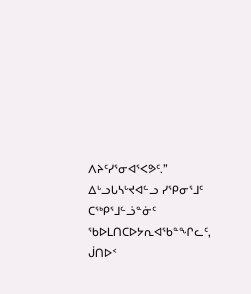ᐱᔨᑦᓯᕐᓂᐊᕐᐸᕗᑦ.”
ᐃᒡᓗᒐᓴᒡᔪᐊᓪᓗ ᓯᕿᓂᕐᒧᑦ ᑕᖅᑭᕐᒧᓪᓘᓐᓃᑦ ᖃᐅᒪᑎᑕᐅᔭᕆᐊᖃᓐᖏᓚᑦ, ᒎᑎᐅᑉ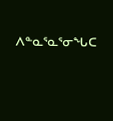ᐱᓐᓇᕐᓇᕐᓂᖓᑕ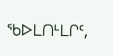ᖃᐅᒪᑎᒻᒪᒋᑦ,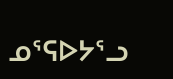ᓄᕐᕋᐅᔭᕐᓗ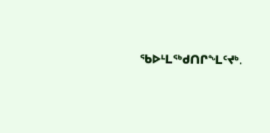ᖃᐅᒻᒪᖅᑯᑎᒋᖕᒪᑦᔪᒃ.